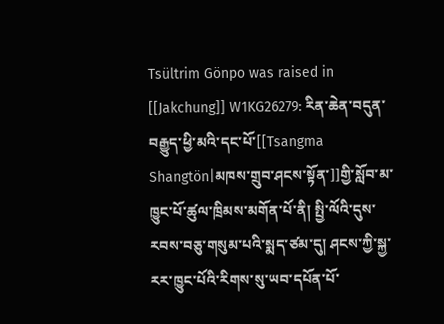Tsültrim Gönpo was raised in [[Jakchung]] W1KG26279: རིན་ཆེན་བདུན་བརྒྱུད་ཕྱི་མའི་དང་པོ་[[Tsangma Shangtön|མཁས་གྲུབ་ཤངས་སྟོན་]]གྱི་སློབ་མ་ཁྱུང་པོ་ཚུལ་ཁྲིམས་མགོན་པོ་ནི། སྤྱི་ལོའི་དུས་རབས་བཅུ་གསུམ་པའི་སྨད་ཙམ་དུ། ཤངས་ཀྱི་སྐྱ་རར་ཁྱུང་པོའི་རིགས་སུ་ཡབ་དཔོན་པོ་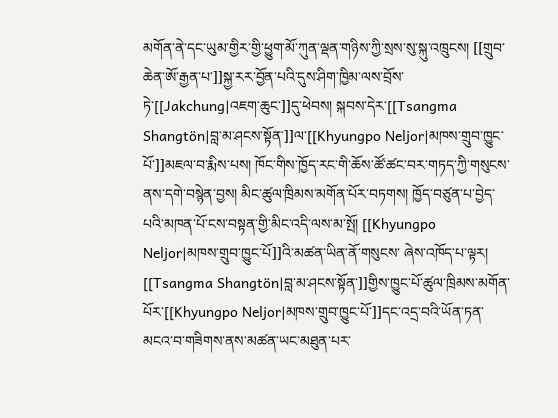མགོན་ནེ་དང་ཡུམ་གྱིར་གྱི་ཕྱུག་མོ་ཀུན་ལྡན་གཉིས་ཀྱི་སྲས་སུ་སྐུ་འཁྲུངས། [[གྲུབ་ཆེན་ཨོ་རྒྱན་པ་]]སྐྱ་རར་བྱོན་པའི་དུས་ཤིག་ཁྱིམ་ལས་བྲོས་ཏེ་[[Jakchung|འཇག་ཆུང་]]དུ་ཕེབས། སྐབས་དེར་[[Tsangma Shangtön|བླ་མ་ཤངས་སྟོན་]]ལ་[[Khyungpo Neljor|མཁས་གྲུབ་ཁྱུང་པོ་]]མཇལ་བ་རྨིས་པས། ཁོང་གིས་ཁྱོད་རང་གི་ཆོས་ཚོ་ཚང་བར་གཏད་ཀྱི་གསུངས་ནས་དགེ་བསྙེན་བྱས། མིང་ཚུལ་ཁྲིམས་མགོན་པོར་བཏགས། ཁྱོད་བཙུན་པ་བྱེད་པའི་མཁན་པོ་ངས་བསྟན་གྱི་མིང་འདི་ལས་མ་སྤོ། [[Khyungpo Neljor|མཁས་གྲུབ་ཁྱུང་པོ]]འི་མཚན་ཡིན་ནོ་གསུངས་ ཞེས་འཁོད་པ་ལྟར། [[Tsangma Shangtön|བླ་མ་ཤངས་སྟོན་]]གྱིས་ཁྱུང་པོ་ཚུལ་ཁྲིམས་མགོན་པོར་[[Khyungpo Neljor|མཁས་གྲུབ་ཁྱུང་པོ་]]དང་འདྲ་བའི་ཡོན་ཏན་མངའ་བ་གཟིགས་ནས་མཚན་ཡང་མཐུན་པར་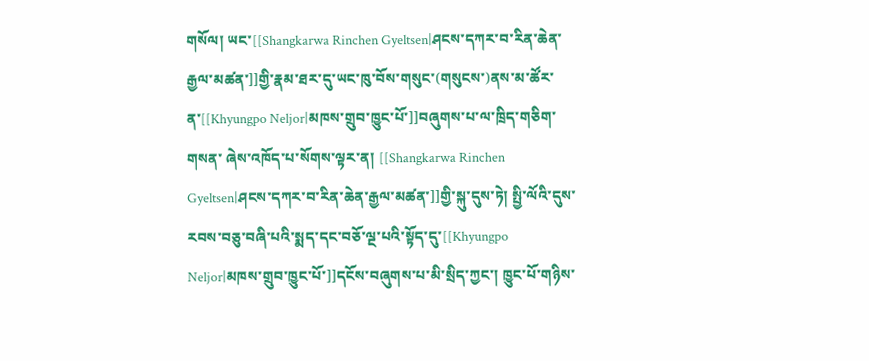གསོལ། ཡང་[[Shangkarwa Rinchen Gyeltsen|ཤངས་དཀར་བ་རིན་ཆེན་རྒྱལ་མཚན་]]གྱི་རྣམ་ཐར་དུ་ཡང་ཁུ་བོས་གསུང་(གསུངས་)ནས་མ་ཚོར་ན་[[Khyungpo Neljor|མཁས་གྲུབ་ཁྱུང་པོ་]]བཞུགས་པ་ལ་ཁྲིད་གཅིག་གསན་ ཞེས་འཁོད་པ་སོགས་ལྟར་ན། [[Shangkarwa Rinchen Gyeltsen|ཤངས་དཀར་བ་རིན་ཆེན་རྒྱལ་མཚན་]]གྱི་སྐུ་དུས་ཏེ། སྤྱི་ལོའི་དུས་རབས་བཅུ་བཞི་པའི་སྨད་དང་བཅོ་ལྔ་པའི་སྟོད་དུ་[[Khyungpo Neljor|མཁས་གྲུབ་ཁྱུང་པོ་]]དངོས་བཞུགས་པ་མི་སྲིད་ཀྱང་། ཁྱུང་པོ་གཉིས་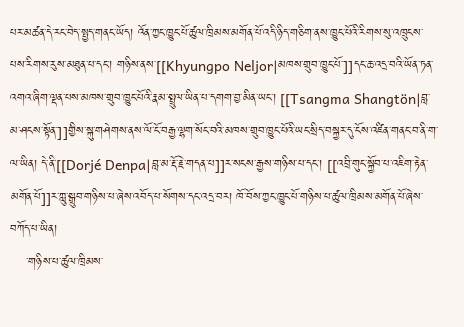པར་མཚན་དེ་རང་བེད་སྤྱད་གནང་ཡོད། འོན་ཀྱང་ཁྱུང་པོ་ཚུལ་ཁྲིམས་མགོན་པོ་འདི་ཉིད་གཅིག་ནས་ཁྱུང་པོའི་རིགས་སུ་འཁྲུངས་པས་རིགས་རུས་མཐུན་པ་དང་། གཉིས་ནས་[[Khyungpo Neljor|མཁས་གྲུབ་ཁྱུང་པོ་]]དང་ཆ་འདྲ་བའི་ཡོན་ཏན་འགའ་ཞིག་ལྡན་པས་མཁས་གྲུབ་ཁྱུང་པོའི་རྣམ་སྤྲུལ་ཡིན་པ་དགག་བྱ་མིན་ཡང་། [[Tsangma Shangtön|བླ་མ་ཤངས་སྟོན་]]གྱིས་སྐུ་གཤེགས་ནས་ལོ་ངོ་བརྒྱ་ལྷག་སོང་བའི་མཁས་གྲུབ་ཁྱུང་པོའི་ཡང་སྲིད་བསྐྱར་དུ་ངོས་འཛིན་གནང་བ་ནི་ག་ལ་ཡིན། དེ་ནི་[[Dorjé Denpa|བླ་མ་རྡོ་རྗེ་གདན་པ]]ར་སངས་རྒྱས་གཉིས་པ་དང་། [[འབྲི་གུང་སྐྱོབ་པ་འཇིག་རྟེན་མགོན་པོ]]ར་ཀླུ་སྒྲུབ་གཉིས་པ་ཞེས་འབོད་པ་སོགས་དང་འདྲ་བར། ཁོ་བོས་ཀྱང་ཁྱུང་པོ་གཉིས་པ་ཚུལ་ཁྲིམས་མགོན་པོ་ཞེས་བཀོད་པ་ཡིན།
    ་གཉིས་པ་ཚུལ་ཁྲིམས་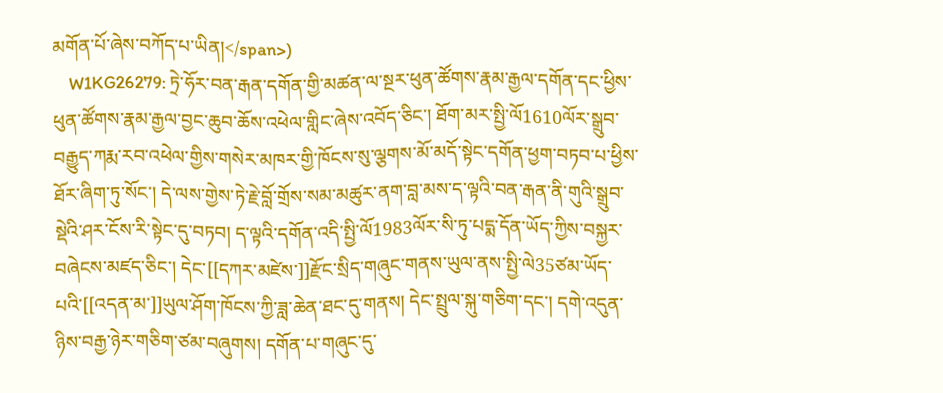མགོན་པོ་ཞེས་བཀོད་པ་ཡིན།</span>)
    W1KG26279: ཏྲེ་ཧོར་བན་རྒན་དགོན་གྱི་མཚན་ལ་སྔར་ཕུན་ཚོགས་རྣམ་རྒྱལ་དགོན་དང་ཕྱིས་ཕུན་ཚོགས་རྣམ་རྒྱལ་བྱང་ཆུབ་ཆོས་འཕེལ་གླིང་ཞེས་འབོད་ཅིང་། ཐོག་མར་སྤྱི་ལོ1610ལོར་སྒྲུབ་བརྒྱུད་ཀརྨ་རབ་འཕེལ་གྱིས་གསེར་མཁར་གྱི་ཁོངས་སུ་ལྕགས་མོ་མདོ་སྟེང་དགོན་ཕྱག་བཏབ་པ་ཕྱིས་ཐོར་ཞིག་ཏུ་སོང་། དེ་ལས་གྱེས་ཏེ་རྗེ་བློ་གྲོས་སམ་མཚུར་ནག་བླ་མས་ད་ལྟའི་བན་རྒན་ནི་གུའི་སྒྲུབ་སྡེའི་ཤར་ངོས་རི་སྟེང་དུ་བཏབ། ད་ལྟའི་དགོན་འདི་སྤྱི་ལོ1983ལོར་སི་ཏུ་པདྨ་དོན་ཡོད་ཀྱིས་བསྐྱར་བཞེངས་མཛད་ཅིང་། དེང་[[དཀར་མཛེས་]]རྫོང་སྲིད་གཞུང་གནས་ཡུལ་ནས་སྤྱི་ལེ35ཙམ་ཡོད་པའི་[[འདན་མ་]]ཡུལ་ཤོག་ཁོངས་ཀྱི་ཟླ་ཆེན་ཐང་དུ་གནས། དེང་སྤྲུལ་སྐུ་གཅིག་དང་། དགེ་འདུན་ཉིས་བརྒྱ་ཉེར་གཅིག་ཙམ་བཞུགས། དགོན་པ་གཞུང་དུ་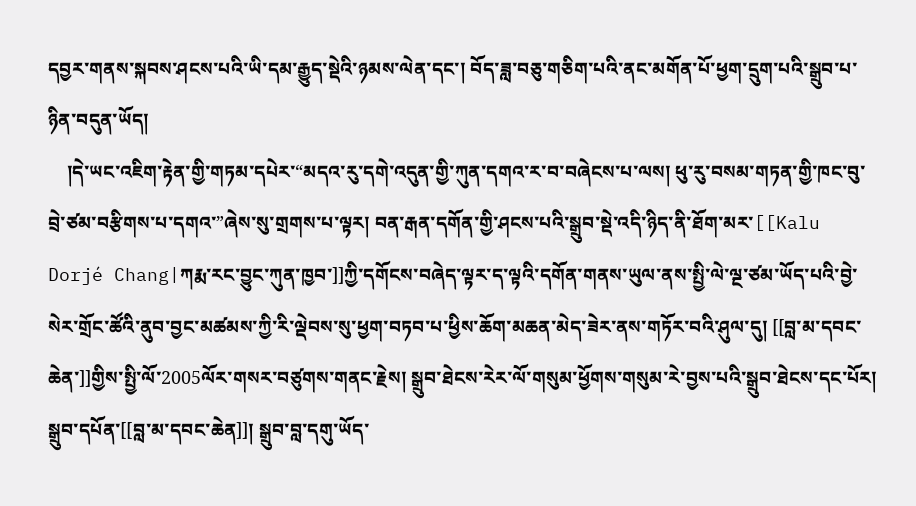དབྱར་གནས་སྐབས་ཤངས་པའི་ཡི་དམ་རྒྱུད་སྡེའི་ཉམས་ལེན་དང་། བོད་ཟླ་བཅུ་གཅིག་པའི་ནང་མགོན་པོ་ཕྱག་དྲུག་པའི་སྒྲུབ་པ་ཉིན་བདུན་ཡོད།
    །དེ་ཡང་འཇིག་རྟེན་གྱི་གཏམ་དཔེར་“མདའ་རུ་དགེ་འདུན་གྱི་ཀུན་དགའ་ར་བ་བཞེངས་པ་ལས། ཕུ་རུ་བསམ་གཏན་གྱི་ཁང་བུ་བྲེ་ཙམ་བརྩིགས་པ་དགའ་”ཞེས་སུ་གྲགས་པ་ལྟར། བན་རྒན་དགོན་གྱི་ཤངས་པའི་སྒྲུབ་སྡེ་འདི་ཉིད་ནི་ཐོག་མར་[[Kalu Dorjé Chang|ཀརྨ་རང་བྱུང་ཀུན་ཁྱབ་]]ཀྱི་དགོངས་བཞེད་ལྟར་ད་ལྟའི་དགོན་གནས་ཡུལ་ནས་སྤྱི་ལེ་ལྔ་ཙམ་ཡོད་པའི་བྱེ་སེར་གྲོང་ཚོའི་ནུབ་བྱང་མཚམས་ཀྱི་རི་ལྡེབས་སུ་ཕྱག་བཏབ་པ་ཕྱིས་ཆོག་མཆན་མེད་ཟེར་ནས་གཏོར་བའི་ཤུལ་དུ། [[བླ་མ་དབང་ཆེན་]]གྱིས་སྤྱི་ལོ་2005ལོར་གསར་བཙུགས་གནང་རྗེས། སྒྲུབ་ཐེངས་རེར་ལོ་གསུམ་ཕྱོགས་གསུམ་རེ་བྱས་པའི་སྒྲུབ་ཐེངས་དང་པོར། སྒྲུབ་དཔོན་[[བླ་མ་དབང་ཆེན]]། སྒྲུབ་བླ་དགུ་ཡོད་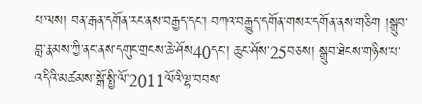པ་ལས། བན་རྒན་དགོན་རང་ནས་བརྒྱད་དང་། བཀའ་བརྒྱུད་དགོན་གསར་དགོན་ནས་གཅིག །སྒྲུབ་བླ་རྣམས་ཀྱི་ནང་ནས་དགུང་གྲངས་ཆེ་ཤོས40དང་། ཆུང་ཤོས་25བཅས། སྒྲུབ་ཐེངས་གཉིས་པ་འདིའི་མཚམས་སྒོ་སྤྱི་ལོ་2011ལོའི་ལྷ་བབས་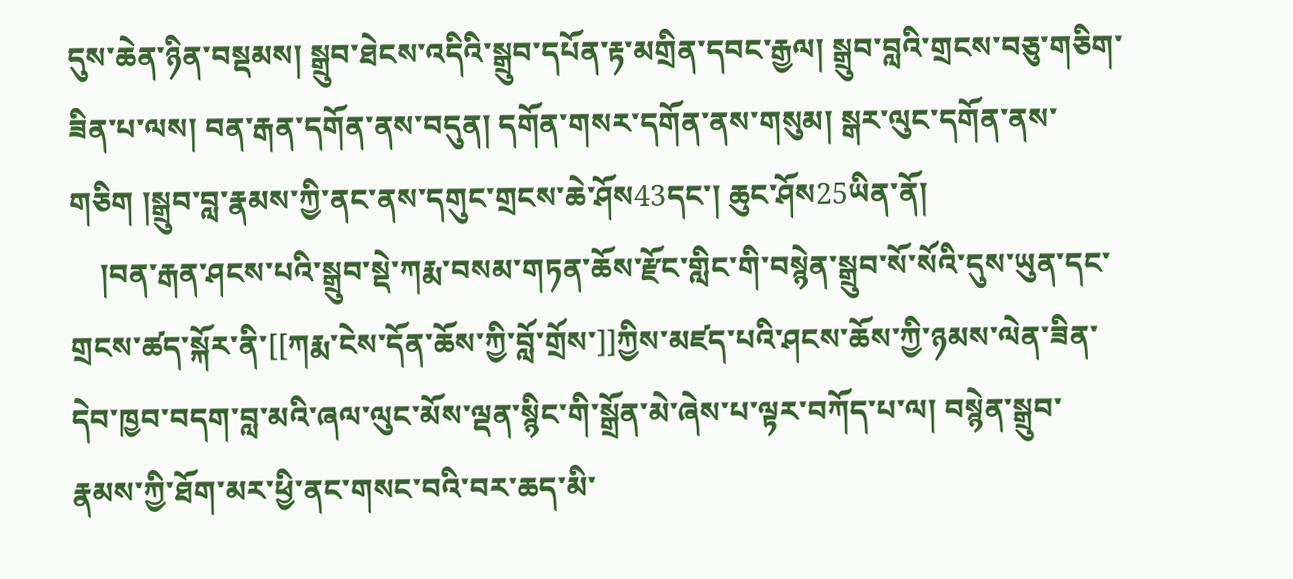དུས་ཆེན་ཉིན་བསྡམས། སྒྲུབ་ཐེངས་འདིའི་སྒྲུབ་དཔོན་རྟ་མགྲིན་དབང་རྒྱལ། སྒྲུབ་བླའི་གྲངས་བཅུ་གཅིག་ཟིན་པ་ལས། བན་རྒན་དགོན་ནས་བདུན། དགོན་གསར་དགོན་ནས་གསུམ། སྒར་ལུང་དགོན་ནས་གཅིག །སྒྲུབ་བླ་རྣམས་ཀྱི་ནང་ནས་དགུང་གྲངས་ཆེ་ཤོས43དང་། ཆུང་ཤོས25ཡིན་ནོ།
    །བན་རྒན་ཤངས་པའི་སྒྲུབ་སྡེ་ཀརྨ་བསམ་གཏན་ཆོས་རྫོང་གླིང་གི་བསྙེན་སྒྲུབ་སོ་སོའི་དུས་ཡུན་དང་གྲངས་ཚད་སྐོར་ནི་[[ཀརྨ་ངེས་དོན་ཆོས་ཀྱི་བློ་གྲོས་]]ཀྱིས་མཛད་པའི་ཤངས་ཆོས་ཀྱི་ཉམས་ལེན་ཟིན་དེབ་ཁྱབ་བདག་བླ་མའི་ཞལ་ལུང་མོས་ལྡན་སྙིང་གི་སྒྲོན་མེ་ཞེས་པ་ལྟར་བཀོད་པ་ལ། བསྙེན་སྒྲུབ་རྣམས་ཀྱི་ཐོག་མར་ཕྱི་ནང་གསང་བའི་བར་ཆད་མི་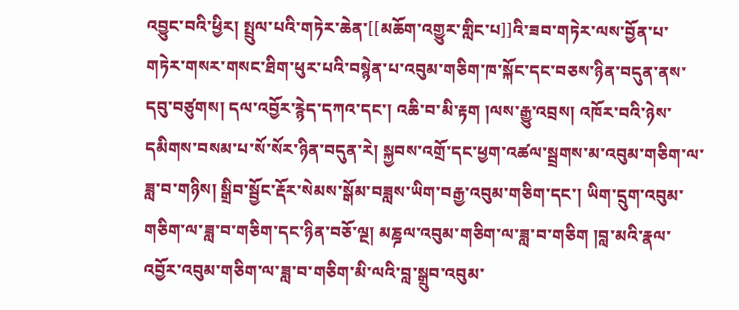འབྱུང་བའི་ཕྱིར། སྤྲུལ་པའི་གཏེར་ཆེན་[[མཆོག་འགྱུར་གླིང་པ]]འི་ཟབ་གཏེར་ལས་བྱོན་པ་གཏེར་གསར་གསང་ཐིག་ཕུར་པའི་བསྙེན་པ་འབུམ་གཅིག་ཁ་སྐོང་དང་བཅས་ཉིན་བདུན་ནས་དབུ་བཙུགས། དལ་འབྱོར་རྙེད་དཀའ་དང་། འཆི་བ་མི་རྟག །ལས་རྒྱུ་འབྲས། འཁོར་བའི་ཉེས་དམིགས་བསམ་པ་སོ་སོར་ཉིན་བདུན་རེ། སྐྱབས་འགྲོ་དང་ཕྱག་འཚལ་སྦྲགས་མ་འབུམ་གཅིག་ལ་ཟླ་བ་གཉིས། སྒྲིབ་སྦྱོང་རྡོར་སེམས་སྒོམ་བཟླས་ཡིག་བརྒྱ་འབུམ་གཅིག་དང་། ཡིག་དྲུག་འབུམ་གཅིག་ལ་ཟླ་བ་གཅིག་དང་ཉིན་བཅོ་ལྔ། མཎྜལ་འབུམ་གཅིག་ལ་ཟླ་བ་གཅིག །བླ་མའི་རྣལ་འབྱོར་འབུམ་གཅིག་ལ་ཟླ་བ་གཅིག་མི་ལའི་བླ་སྒྲུབ་འབུམ་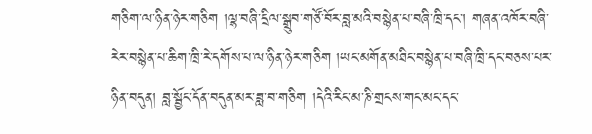གཅིག་ལ་ཉིན་ཉེར་གཅིག །ལྷ་བཞི་དྲིལ་སྒྲུབ་གཙོ་བོར་བླ་མའི་བསྙེན་པ་བཞི་ཁྲི་དང་། གཞན་འཁོར་བཞི་རེར་བསྙེན་པ་ཆིག་ཁྲི་རེ་དགོས་པ་ལ་ཉིན་ཉེར་གཅིག །ཡང་མགོན་མཐིང་བསྙེན་པ་བཞི་ཁྲི་དང་བཅས་པར་ཉིན་བདུན། བླ་སྦྱོང་དོན་བདུན་མར་ཟླ་བ་གཅིག །དེའི་རིང་མ་ཎི་གྲངས་གང་མང་དང་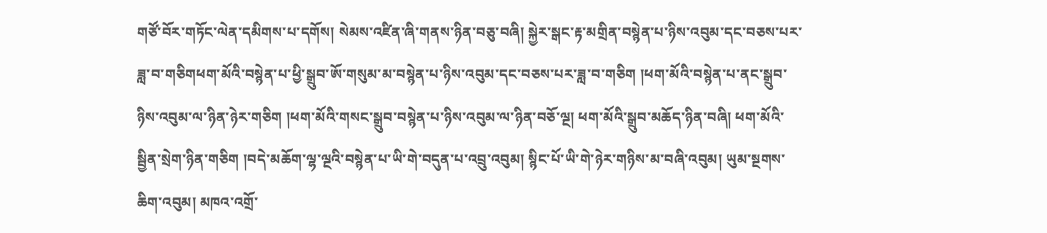གཙོ་བོར་གཏོང་ལེན་དམིགས་པ་དགོས། སེམས་འཛིན་ཞི་གནས་ཉིན་བཅུ་བཞི། སྐྱེར་སྒང་རྟ་མགྲིན་བསྙེན་པ་ཉིས་འབུམ་དང་བཅས་པར་ཟླ་བ་གཅིགཕག་མོའི་བསྙེན་པ་ཕྱི་སྒྲུབ་ཨོ་གསུམ་མ་བསྙེན་པ་ཉིས་འབུམ་དང་བཅས་པར་ཟླ་བ་གཅིག །ཕག་མོའི་བསྙེན་པ་ནང་སྒྲུབ་ཉིས་འབུམ་ལ་ཉིན་ཉེར་གཅིག །ཕག་མོའི་གསང་སྒྲུབ་བསྙེན་པ་ཉིས་འབུམ་ལ་ཉིན་བཅོ་ལྔ། ཕག་མོའི་སྒྲུབ་མཆོད་ཉིན་བཞི། ཕག་མོའི་སྦྱིན་སྲེག་ཉིན་གཅིག །བདེ་མཆོག་ལྷ་ལྔའི་བསྙེན་པ་ཡི་གེ་བདུན་པ་འབྲུ་འབུམ། སྙིང་པོ་ཡི་གེ་ཉེར་གཉིས་མ་བཞི་འབུམ། ཡུམ་སྔགས་ཆིག་འབུམ། མཁའ་འགྲོ་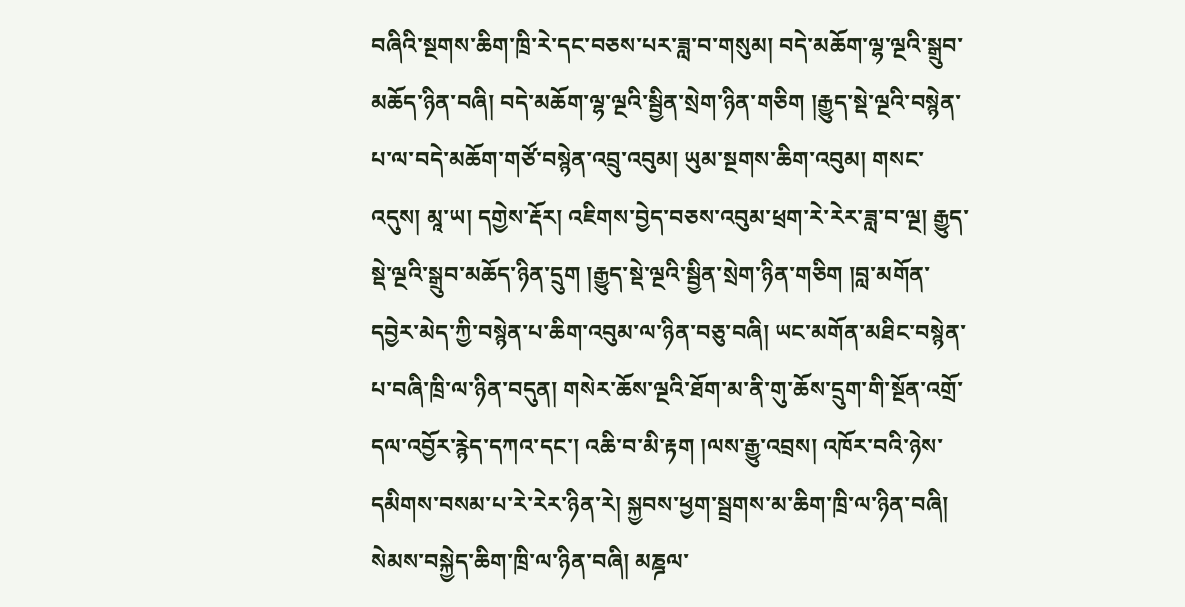བཞིའི་སྔགས་ཆིག་ཁྲི་རེ་དང་བཅས་པར་ཟླ་བ་གསུམ། བདེ་མཆོག་ལྷ་ལྔའི་སྒྲུབ་མཆོད་ཉིན་བཞི། བདེ་མཆོག་ལྷ་ལྔའི་སྦྱིན་སྲེག་ཉིན་གཅིག །རྒྱུད་སྡེ་ལྔའི་བསྙེན་པ་ལ་བདེ་མཆོག་གཙོ་བསྙེན་འབྲུ་འབུམ། ཡུམ་སྔགས་ཆིག་འབུམ། གསང་འདུས། མཱ་ཡ། དགྱེས་རྡོར། འཇིགས་བྱེད་བཅས་འབུམ་ཕྲག་རེ་རེར་ཟླ་བ་ལྔ། རྒྱུད་སྡེ་ལྔའི་སྒྲུབ་མཆོད་ཉིན་དྲུག །རྒྱུད་སྡེ་ལྔའི་སྦྱིན་སྲེག་ཉིན་གཅིག །བླ་མགོན་དབྱེར་མེད་ཀྱི་བསྙེན་པ་ཆིག་འབུམ་ལ་ཉིན་བཅུ་བཞི། ཡང་མགོན་མཐིང་བསྙེན་པ་བཞི་ཁྲི་ལ་ཉིན་བདུན། གསེར་ཆོས་ལྔའི་ཐོག་མ་ནི་གུ་ཆོས་དྲུག་གི་སྔོན་འགྲོ་དལ་འབྱོར་རྙེད་དཀའ་དང་། འཆི་བ་མི་རྟག །ལས་རྒྱུ་འབྲས། འཁོར་བའི་ཉེས་དམིགས་བསམ་པ་རེ་རེར་ཉིན་རེ། སྐྱབས་ཕྱག་སྦྲགས་མ་ཆིག་ཁྲི་ལ་ཉིན་བཞི། སེམས་བསྐྱེད་ཆིག་ཁྲི་ལ་ཉིན་བཞི། མཎྜལ་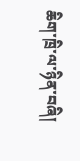ཆིག་ཁྲི་ལ་ཉིན་བཞི།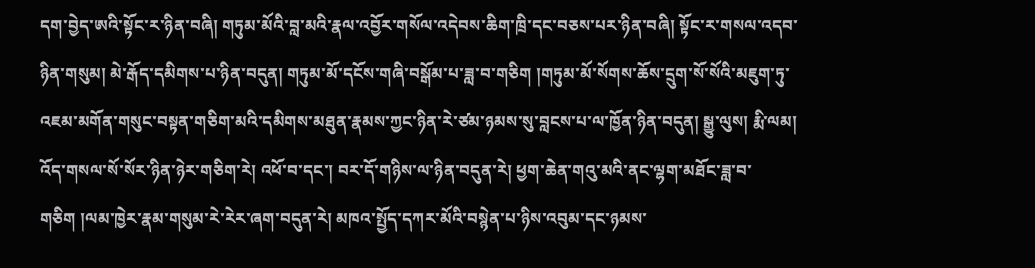དག་བྱེད་ཨའི་སྟོང་ར་ཉིན་བཞི། གཏུམ་མོའི་བླ་མའི་རྣལ་འབྱོར་གསོལ་འདེབས་ཆིག་ཁྲི་དང་བཅས་པར་ཉིན་བཞི། སྟོང་ར་གསལ་འདབ་ཉིན་གསུམ། མེ་རྒོད་དམིགས་པ་ཉིན་བདུན། གཏུམ་མོ་དངོས་གཞི་བསྒོམ་པ་ཟླ་བ་གཅིག །གཏུམ་མོ་སོགས་ཆོས་དྲུག་སོ་སོའི་མཇུག་ཏུ་འཇམ་མགོན་གསུང་བསྟན་གཅིག་མའི་དམིགས་མཐུན་རྣམས་ཀྱང་ཉིན་རེ་ཙམ་ཉམས་སུ་བླངས་པ་ལ་ཁྱོན་ཉིན་བདུན། སྒྱུ་ལུས། རྨི་ལམ། འོད་གསལ་སོ་སོར་ཉིན་ཉེར་གཅིག་རེ། འཕོ་བ་དང་། བར་དོ་གཉིས་ལ་ཉིན་བདུན་རེ། ཕྱག་ཆེན་གའུ་མའི་ནང་ལྷག་མཐོང་ཟླ་བ་གཅིག །ལམ་ཁྱེར་རྣམ་གསུམ་རེ་རེར་ཞག་བདུན་རེ། མཁའ་སྤྱོད་དཀར་མོའི་བསྙེན་པ་ཉིས་འབུམ་དང་ཉམས་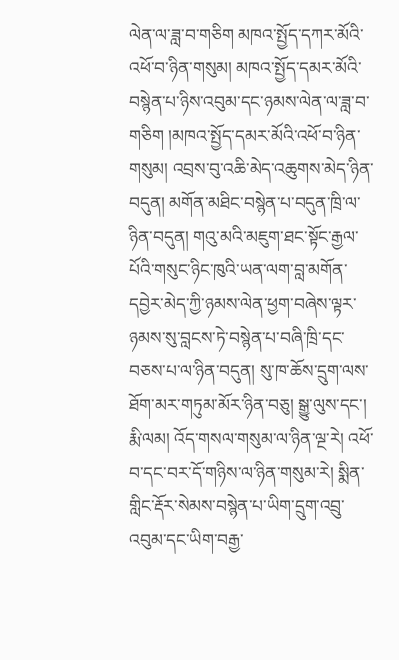ལེན་ལ་ཟླ་བ་གཅིག མཁའ་སྤྱོད་དཀར་མོའི་འཕོ་བ་ཉིན་གསུམ། མཁའ་སྤྱོད་དམར་མོའི་བསྙེན་པ་ཉིས་འབུམ་དང་ཉམས་ལེན་ལ་ཟླ་བ་གཅིག །མཁའ་སྤྱོད་དམར་མོའི་འཕོ་བ་ཉིན་གསུམ། འབྲས་བུ་འཆི་མེད་འཆུགས་མེད་ཉིན་བདུན། མགོན་མཐིང་བསྙེན་པ་བདུན་ཁྲི་ལ་ཉིན་བདུན། གའུ་མའི་མཇུག་ཐང་སྟོང་རྒྱལ་པོའི་གསུང་ཉིང་ཁུའི་ཡན་ལག་བླ་མགོན་དབྱེར་མེད་ཀྱི་ཉམས་ལེན་ཕྱག་བཞེས་ལྟར་ཉམས་སུ་བླངས་ཏེ་བསྙེན་པ་བཞི་ཁྲི་དང་བཅས་པ་ལ་ཉིན་བདུན། སུ་ཁ་ཆོས་དྲུག་ལས་ཐོག་མར་གཏུམ་མོར་ཉིན་བཅུ། སྒྱུ་ལུས་དང་། རྨི་ལམ། འོད་གསལ་གསུམ་ལ་ཉིན་ལྔ་རེ། འཕོ་བ་དང་བར་དོ་གཉིས་ལ་ཉིན་གསུམ་རེ། སྨིན་གླིང་རྡོར་སེམས་བསྙེན་པ་ཡིག་དྲུག་འབྲུ་འབུམ་དང་ཡིག་བརྒྱ་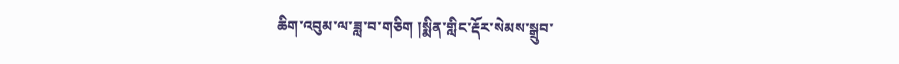ཆིག་འབུམ་ལ་ཟླ་བ་གཅིག །སྨིན་གླིང་རྡོར་སེམས་སྒྲུབ་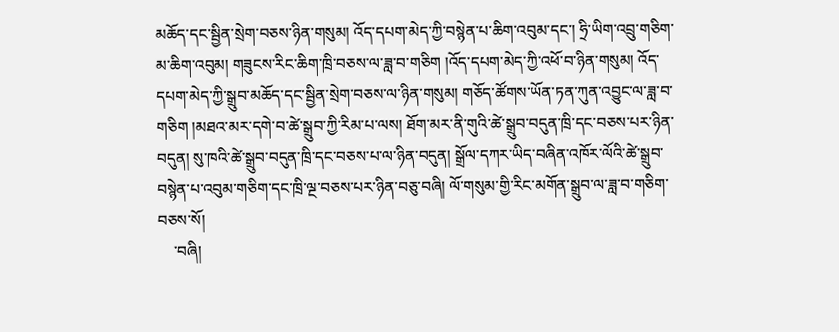མཆོད་དང་སྦྱིན་སྲེག་བཅས་ཉིན་གསུམ། འོད་དཔག་མེད་ཀྱི་བསྙེན་པ་ཆིག་འབུམ་དང་། ཧྲི་ཡིག་འབྲུ་གཅིག་མ་ཆིག་འབུམ། གཟུངས་རིང་ཆིག་ཁྲི་བཅས་ལ་ཟླ་བ་གཅིག །འོད་དཔག་མེད་ཀྱི་འཕོ་བ་ཉིན་གསུམ། འོད་དཔག་མེད་ཀྱི་སྒྲུབ་མཆོད་དང་སྦྱིན་སྲེག་བཅས་ལ་ཉིན་གསུམ། གཅོད་ཚོགས་ཡོན་ཏན་ཀུན་འབྱུང་ལ་ཟླ་བ་གཅིག །མཐའ་མར་དགེ་བ་ཚེ་སྒྲུབ་ཀྱི་རིམ་པ་ལས། ཐོག་མར་ནི་གུའི་ཚེ་སྒྲུབ་བདུན་ཁྲི་དང་བཅས་པར་ཉིན་བདུན། སུ་ཁའི་ཚེ་སྒྲུབ་བདུན་ཁྲི་དང་བཅས་པ་ལ་ཉིན་བདུན། སྒྲོལ་དཀར་ཡིད་བཞིན་འཁོར་ལོའི་ཚེ་སྒྲུབ་བསྙེན་པ་འབུམ་གཅིག་དང་ཁྲི་ལྔ་བཅས་པར་ཉིན་བཅུ་བཞི། ལོ་གསུམ་གྱི་རིང་མགོན་སྒྲུབ་ལ་ཟླ་བ་གཅིག་བཅས་སོ།
    ་བཞི།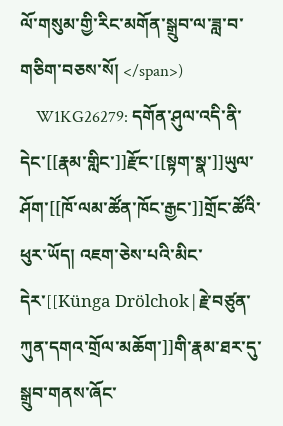ལོ་གསུམ་གྱི་རིང་མགོན་སྒྲུབ་ལ་ཟླ་བ་གཅིག་བཅས་སོ། </span>)
    W1KG26279: དགོན་ཤུལ་འདི་ནི་དེང་[[རྣམ་གླིང་]]རྫོང་[[སྟག་སྣ་]]ཡུལ་ཤོག་[[ཁོ་ལམ་ཚོན་ཁོང་རྒྱང་]]གྲོང་ཚོའི་ཕུར་ཡོད། འཇག་ཅེས་པའི་མིང་དེར་[[Künga Drölchok|རྗེ་བཙུན་ཀུན་དགའ་གྲོལ་མཆོག་]]གི་རྣམ་ཐར་དུ་སྒྲུབ་གནས་ཞོང་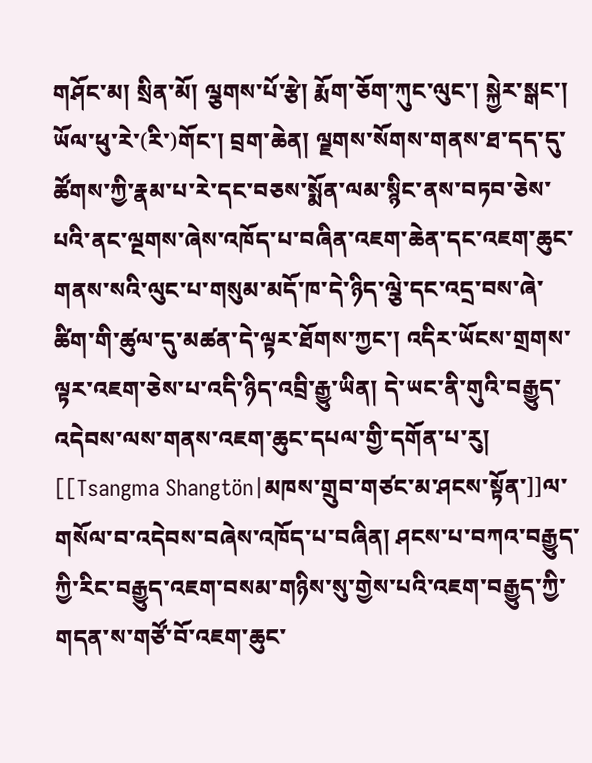གཤོང་མ། སྲིན་མོ། ལྕགས་པོ་རྩེ། རྨོག་ཅོག་ཀུང་ལུང་། སྐྱེར་སྒང་། ཡོལ་ཕུ་རེ་(རི་)གོང་། བྲག་ཆེན། ལྗགས་སོགས་གནས་ཐ་དད་དུ་ཚོགས་ཀྱི་རྣམ་པ་རེ་དང་བཅས་སྨོན་ལམ་སྙིང་ནས་བཏབ་ཅེས་པའི་ནང་ལྔགས་ཞེས་འཁོད་པ་བཞིན་འཇག་ཆེན་དང་འཇག་ཆུང་གནས་སའི་ལུང་པ་གསུམ་མདོ་ཁ་དེ་ཉིད་ལྕེ་དང་འདྲ་བས་ཞེ་ཚིག་གི་ཚུལ་དུ་མཚན་དེ་ལྟར་ཐོགས་ཀྱང་། འདིར་ཡོངས་གྲགས་ལྟར་འཇག་ཅེས་པ་འདི་ཉིད་འབྲི་རྒྱུ་ཡིན། དེ་ཡང་ནི་གུའི་བརྒྱུད་འདེབས་ལས་གནས་འཇག་ཆུང་དཔལ་གྱི་དགོན་པ་རུ། [[Tsangma Shangtön|མཁས་གྲུབ་གཙང་མ་ཤངས་སྟོན་]]ལ་གསོལ་བ་འདེབས་བཞེས་འཁོད་པ་བཞིན། ཤངས་པ་བཀའ་བརྒྱུད་ཀྱི་རིང་བརྒྱུད་འཇག་བསམ་གཉིས་སུ་གྱེས་པའི་འཇག་བརྒྱུད་ཀྱི་གདན་ས་གཙོ་བོ་འཇག་ཆུང་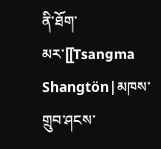ནི་ཐོག་མར་[[Tsangma Shangtön|མཁས་གྲུབ་ཤངས་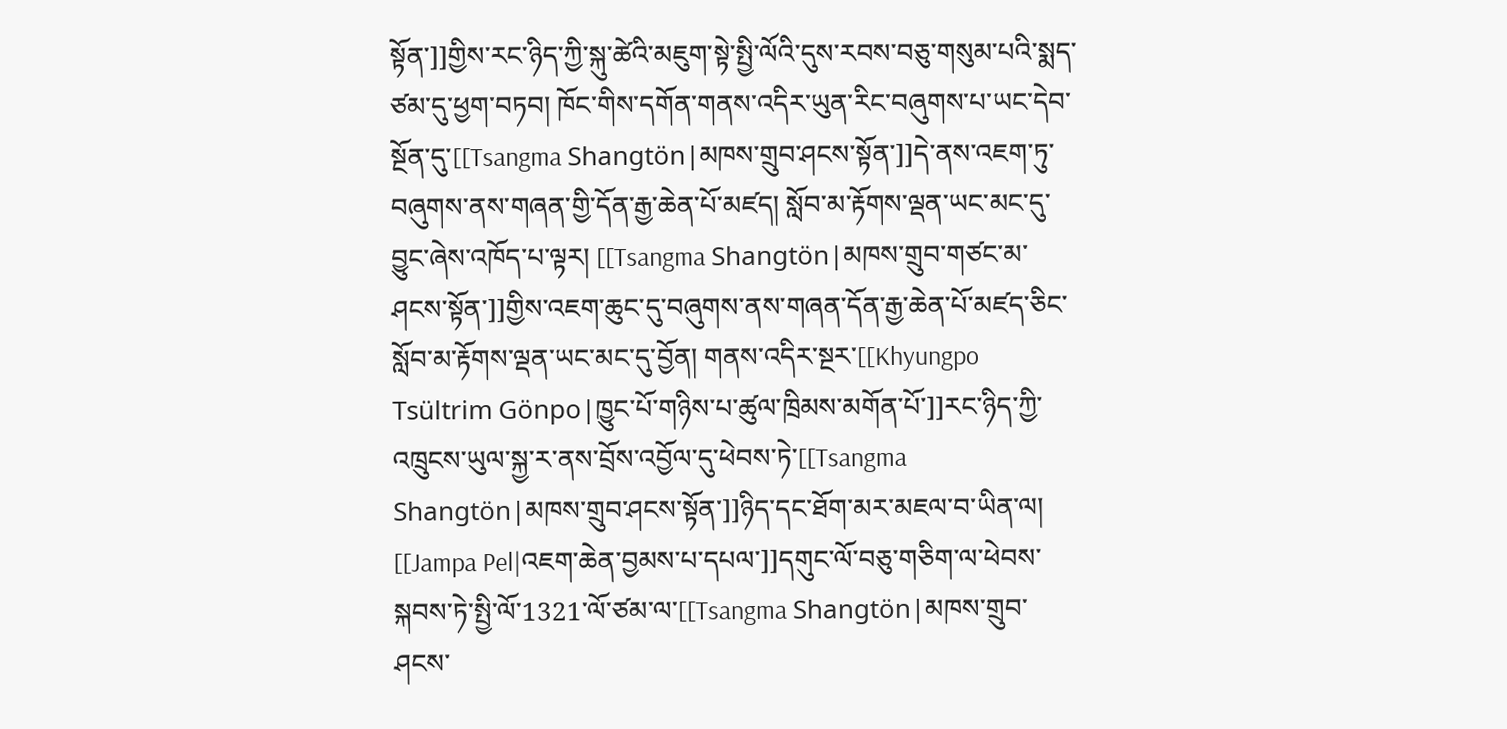སྟོན་]]གྱིས་རང་ཉིད་ཀྱི་སྐུ་ཚེའི་མཇུག་སྟེ་སྤྱི་ལོའི་དུས་རབས་བཅུ་གསུམ་པའི་སྨད་ཙམ་དུ་ཕྱག་བཏབ། ཁོང་གིས་དགོན་གནས་འདིར་ཡུན་རིང་བཞུགས་པ་ཡང་དེབ་སྔོན་དུ་[[Tsangma Shangtön|མཁས་གྲུབ་ཤངས་སྟོན་]]དེ་ནས་འཇག་ཏུ་བཞུགས་ནས་གཞན་གྱི་དོན་རྒྱ་ཆེན་པོ་མཛད། སློབ་མ་རྟོགས་ལྡན་ཡང་མང་དུ་བྱུང་ཞེས་འཁོད་པ་ལྟར། [[Tsangma Shangtön|མཁས་གྲུབ་གཙང་མ་ཤངས་སྟོན་]]གྱིས་འཇག་ཆུང་དུ་བཞུགས་ནས་གཞན་དོན་རྒྱ་ཆེན་པོ་མཛད་ཅིང་སློབ་མ་རྟོགས་ལྡན་ཡང་མང་དུ་བྱོན། གནས་འདིར་སྔར་[[Khyungpo Tsültrim Gönpo|ཁྱུང་པོ་གཉིས་པ་ཚུལ་ཁྲིམས་མགོན་པོ་]]རང་ཉིད་ཀྱི་འཁྲུངས་ཡུལ་སྐྱ་ར་ནས་བྲོས་འབྱོལ་དུ་ཕེབས་ཏེ་[[Tsangma Shangtön|མཁས་གྲུབ་ཤངས་སྟོན་]]ཉིད་དང་ཐོག་མར་མཇལ་བ་ཡིན་ལ། [[Jampa Pel|འཇག་ཆེན་བྱམས་པ་དཔལ་]]དགུང་ལོ་བཅུ་གཅིག་ལ་ཕེབས་སྐབས་ཏེ་སྤྱི་ལོ་1321་ལོ་ཙམ་ལ་[[Tsangma Shangtön|མཁས་གྲུབ་ཤངས་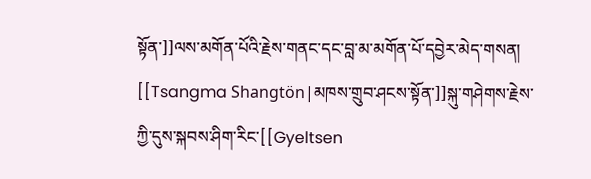སྟོན་]]ལས་མགོན་པོའི་རྗེས་གནང་དང་བླ་མ་མགོན་པོ་དབྱེར་མེད་གསན། [[Tsangma Shangtön|མཁས་གྲུབ་ཤངས་སྟོན་]]སྐུ་གཤེགས་རྗེས་ཀྱི་དུས་སྐབས་ཤིག་རིང་[[Gyeltsen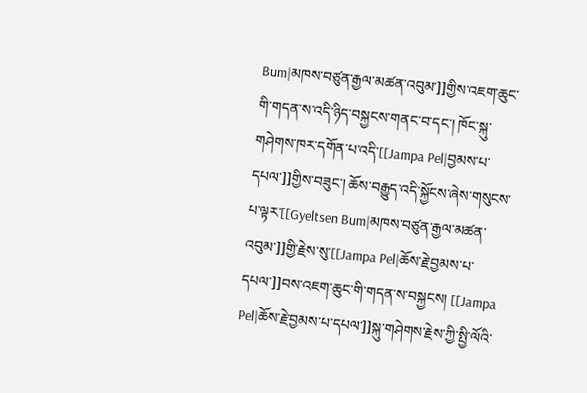Bum|མཁས་བཙུན་རྒྱལ་མཚན་འབུམ་]]གྱིས་འཇག་ཆུང་གི་གདན་ས་འདི་ཉིད་བསྐྱངས་གནང་བ་དང་། ཁོང་སྐུ་གཤེགས་ཁར་དགོན་པ་འདི་[[Jampa Pel|བྱམས་པ་དཔལ་]]གྱིས་བཟུང་། ཆོས་བརྒྱུད་འདི་སྐྱོངས་ཞེས་གསུངས་པ་ལྟར་[[Gyeltsen Bum|མཁས་བཙུན་རྒྱལ་མཚན་འབུམ་]]གྱི་རྗེས་སུ་[[Jampa Pel|ཆོས་རྗེ་བྱམས་པ་དཔལ་]]བས་འཇག་ཆུང་གི་གདན་ས་བསྐྱངས། [[Jampa Pel|ཆོས་རྗེ་བྱམས་པ་དཔལ་]]སྐུ་གཤེགས་རྗེས་ཀྱི་སྤྱི་ལོའི་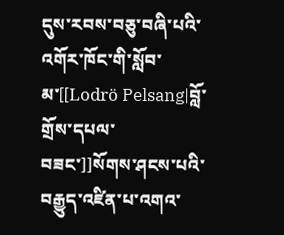དུས་རབས་བཅུ་བཞི་པའི་འགོར་ཁོང་གི་སློབ་མ་[[Lodrö Pelsang|བློ་གྲོས་དཔལ་བཟང་]]སོགས་ཤངས་པའི་བརྒྱུད་འཛིན་པ་འགའ་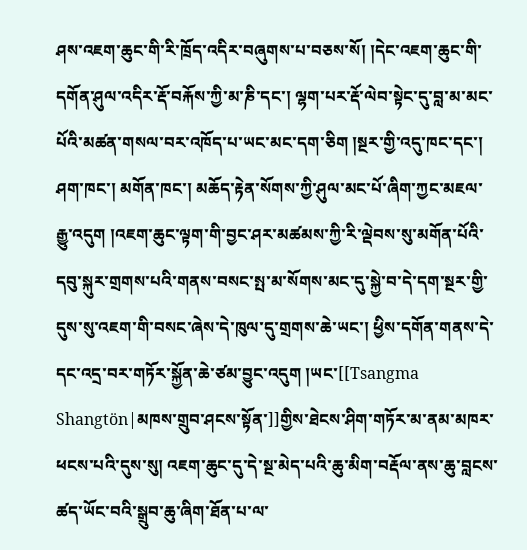ཤས་འཇག་ཆུང་གི་རི་ཁྲོད་འདིར་བཞུགས་པ་བཅས་སོ། །དེང་འཇག་ཆུང་གི་དགོན་ཤུལ་འདིར་རྡོ་བརྐོས་ཀྱི་མ་ཎི་དང་། ལྷག་པར་རྡོ་ལེབ་སྟེང་དུ་བླ་མ་མང་པོའི་མཚན་གསལ་བར་འཁོད་པ་ཡང་མང་དག་ཅིག །སྔར་གྱི་འདུ་ཁང་དང་། ཤག་ཁང་། མགོན་ཁང་། མཆོད་རྟེན་སོགས་ཀྱི་ཤུལ་མང་པོ་ཞིག་ཀྱང་མཇལ་རྒྱུ་འདུག །འཇག་ཆུང་ལྟག་གི་བྱང་ཤར་མཚམས་ཀྱི་རི་ལྡེབས་སུ་མགོན་པོའི་དབུ་སྐུར་གྲགས་པའི་གནས་བསང་སྤ་མ་སོགས་མང་དུ་སྐྱེ་བ་དེ་དག་སྔར་གྱི་དུས་སུ་འཇག་གི་བསང་ཞེས་དེ་ཁུལ་དུ་གྲགས་ཆེ་ཡང་། ཕྱིས་དགོན་གནས་དེ་དང་འདྲ་བར་གཏོར་སྐྱོན་ཆེ་ཙམ་བྱུང་འདུག །ཡང་[[Tsangma Shangtön|མཁས་གྲུབ་ཤངས་སྟོན་]]གྱིས་ཐེངས་ཤིག་གཏོར་མ་ནམ་མཁར་ཕངས་པའི་དུས་སུ། འཇག་ཆུང་དུ་དེ་སྔ་མེད་པའི་ཆུ་མིག་བརྡོལ་ནས་ཆུ་བླངས་ཚད་ཡོང་བའི་སྒྲུབ་ཆུ་ཞིག་ཐོན་པ་ལ་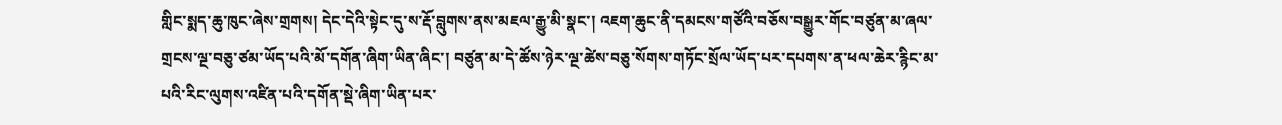གླིང་སྨད་ཆུ་ཁུང་ཞེས་གྲགས། དེང་དེའི་སྟེང་དུ་ས་རྡོ་བླུགས་ནས་མཇལ་རྒྱུ་མི་སྣང་། འཇག་ཆུང་ནི་དམངས་གཙོའི་བཅོས་བསྒྱུར་གོང་བཙུན་མ་ཞལ་གྲངས་ལྔ་བཅུ་ཙམ་ཡོད་པའི་མོ་དགོན་ཞིག་ཡིན་ཞིང་། བཙུན་མ་དེ་ཚོས་ཉེར་ལྔ་ཚེས་བཅུ་སོགས་གཏོང་སྲོལ་ཡོད་པར་དཔགས་ན་ཕལ་ཆེར་རྙིང་མ་པའི་རིང་ལུགས་འཛིན་པའི་དགོན་སྡེ་ཞིག་ཡིན་པར་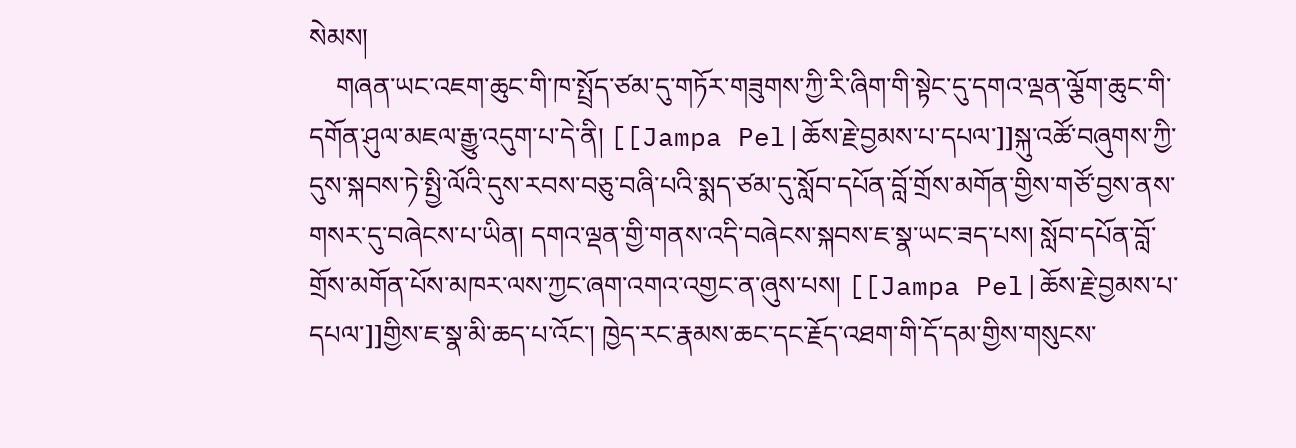སེམས།
    གཞན་ཡང་འཇག་ཆུང་གི་ཁ་སྤྲོད་ཙམ་དུ་གཏོར་གཟུགས་ཀྱི་རི་ཞིག་གི་སྟེང་དུ་དགའ་ལྡན་ལྕོག་ཆུང་གི་དགོན་ཤུལ་མཇལ་རྒྱུ་འདུག་པ་དེ་ནི། [[Jampa Pel|ཆོས་རྗེ་བྱམས་པ་དཔལ་]]སྐུ་འཚོ་བཞུགས་ཀྱི་དུས་སྐབས་ཏེ་སྤྱི་ལོའི་དུས་རབས་བཅུ་བཞི་པའི་སྨད་ཙམ་དུ་སློབ་དཔོན་བློ་གྲོས་མགོན་གྱིས་གཙོ་བྱས་ནས་གསར་དུ་བཞེངས་པ་ཡིན། དགའ་ལྡན་གྱི་གནས་འདི་བཞེངས་སྐབས་ཇ་སྣ་ཡང་ཟད་པས། སློབ་དཔོན་བློ་གྲོས་མགོན་པོས་མཁར་ལས་ཀྱང་ཞག་འགའ་འགྱང་ན་ཞུས་པས། [[Jampa Pel|ཆོས་རྗེ་བྱམས་པ་དཔལ་]]གྱིས་ཇ་སྣ་མི་ཆད་པ་འོང་། ཁྱེད་རང་རྣམས་ཆང་དང་རྗོད་འཐག་གི་དོ་དམ་གྱིས་གསུངས་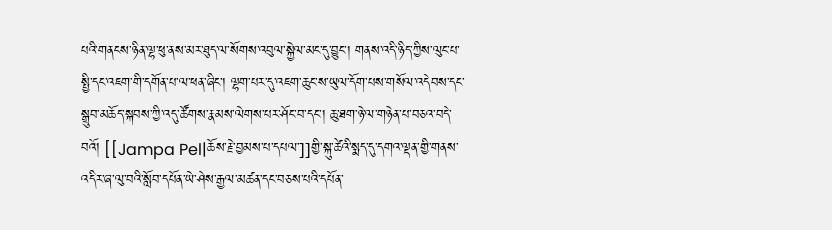པའི་གནངས་ཉིན་ལྷ་ཕུ་ནས་མར་ཐུད་ལ་སོགས་འབུལ་སྐྱེལ་མང་དུ་བྱུང་། གནས་འདི་ཉིད་ཀྱིས་ལུང་པ་སྤྱི་དང་འཇག་གི་དགོན་པ་ལ་ཕན་ཞིང་། ལྷག་པར་དུ་འཇག་ཆུང་ས་ཡུལ་དོག་པས་གསོལ་འདེབས་དང་སྒྲུབ་མཆོད་སྐབས་ཀྱི་འདུ་ཚོགས་རྣམས་ལེགས་པར་ཤོང་བ་དང་། ཆུ་ཐག་ཉེ་ལ་གཉེན་པ་བཅའ་བདེ་བའོ། [[Jampa Pel|ཆོས་རྗེ་བྱམས་པ་དཔལ་]]གྱི་སྐུ་ཚེའི་སྨད་དུ་དགའ་ལྡན་གྱི་གནས་འདིར་ཞ་ལུ་བའི་སློབ་དཔོན་ཡེ་ཤེས་རྒྱལ་མཚན་དང་བཅས་པའི་དཔོན་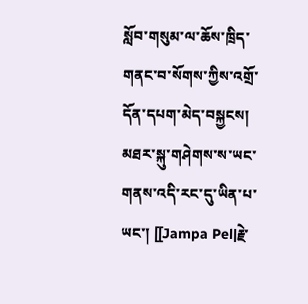སློབ་གསུམ་ལ་ཆོས་ཁྲིད་གནང་བ་སོགས་ཀྱིས་འགྲོ་དོན་དཔག་མེད་བསྐྱངས། མཐར་སྐུ་གཤེགས་ས་ཡང་གནས་འདི་རང་དུ་ཡིན་པ་ཡང་། [[Jampa Pel|རྗེ་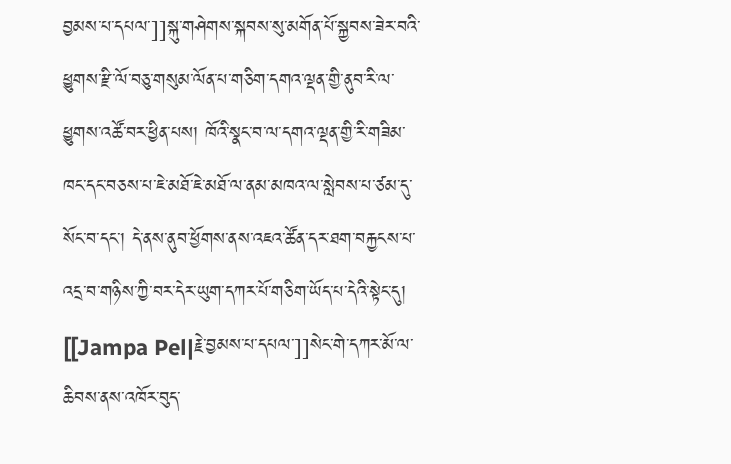བྱམས་པ་དཔལ་]]སྐུ་གཤེགས་སྐབས་སུ་མགོན་པོ་སྐྱབས་ཟེར་བའི་ཕྱུགས་རྫི་ལོ་བཅུ་གསུམ་ལོན་པ་གཅིག་དགའ་ལྡན་གྱི་ནུབ་རི་ལ་ཕྱུགས་འཚོ་བར་ཕྱིན་པས། ཁོའི་སྣང་བ་ལ་དགའ་ལྡན་གྱི་རི་གཟིམ་ཁང་དང་བཅས་པ་ཇེ་མཐོ་ཇེ་མཐོ་ལ་ནམ་མཁའ་ལ་སླེབས་པ་ཙམ་དུ་སོང་བ་དང་། དེ་ནས་ནུབ་ཕྱོགས་ནས་འཇའ་ཚོན་དར་ཐག་བརྐྱངས་པ་འདྲ་བ་གཉིས་ཀྱི་བར་དེར་ཡུག་དཀར་པོ་གཅིག་ཡོད་པ་དེའི་སྟེང་དུ། [[Jampa Pel|རྗེ་བྱམས་པ་དཔལ་]]སེང་གེ་དཀར་མོ་ལ་ཆིབས་ནས་འཁོར་བུད་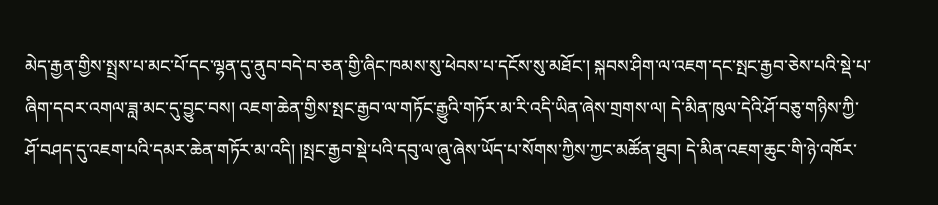མེད་རྒྱན་གྱིས་སྤྲས་པ་མང་པོ་དང་ལྷན་དུ་ནུབ་བདེ་བ་ཅན་གྱི་ཞིང་ཁམས་སུ་ཕེབས་པ་དངོས་སུ་མཐོང་། སྐབས་ཤིག་ལ་འཇག་དང་སྤང་རྒྱབ་ཅེས་པའི་སྡེ་པ་ཞིག་དབར་འགལ་ཟླ་མང་དུ་བྱུང་བས། འཇག་ཆེན་གྱིས་སྤང་རྒྱབ་ལ་གཏོང་རྒྱུའི་གཏོར་མ་རི་འདི་ཡིན་ཞེས་གྲགས་ལ། དེ་མིན་ཁུལ་དེའི་ཤོ་བཅུ་གཉིས་ཀྱི་ཤོ་བཤད་དུ་འཇག་པའི་དམར་ཆེན་གཏོར་མ་འདི། །སྤང་རྒྱབ་སྡེ་པའི་དབུ་ལ་ཞུ་ཞེས་ཡོད་པ་སོགས་ཀྱིས་ཀྱང་མཚོན་ཐུབ། དེ་མིན་འཇག་ཆུང་གི་ཉེ་འཁོར་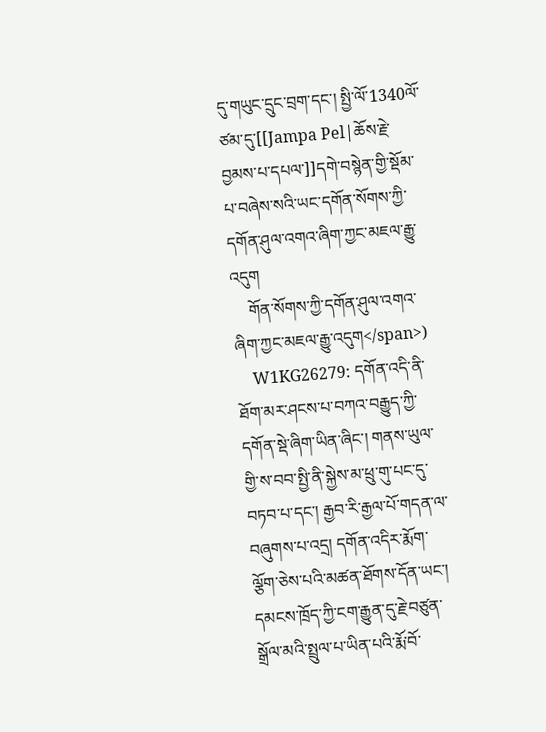དུ་གཡུང་དྲུང་བྲག་དང་། སྤྱི་ལོ་1340ལོ་ཙམ་དུ་[[Jampa Pel|ཆོས་རྗེ་བྱམས་པ་དཔལ་]]དགེ་བསྙེན་གྱི་སྡོམ་པ་བཞེས་སའི་ཡང་དགོན་སོགས་ཀྱི་དགོན་ཤུལ་འགའ་ཞིག་ཀྱང་མཇལ་རྒྱུ་འདུག
    གོན་སོགས་ཀྱི་དགོན་ཤུལ་འགའ་ཞིག་ཀྱང་མཇལ་རྒྱུ་འདུག</span>)
    W1KG26279: དགོན་འདི་ནི་ཐོག་མར་ཤངས་པ་བཀའ་བརྒྱུད་ཀྱི་དགོན་སྡེ་ཞིག་ཡིན་ཞིང་། གནས་ཡུལ་གྱི་ས་བབ་སྤྱི་ནི་སྐྱེས་མ་ཕྲུ་གུ་པང་དུ་བཏབ་པ་དང་། རྒྱབ་རི་རྒྱལ་པོ་གདན་ལ་བཞུགས་པ་འདྲ། དགོན་འདིར་རྨོག་ལྕོག་ཅེས་པའི་མཚན་ཐོགས་དོན་ཡང་། དམངས་ཁྲོད་ཀྱི་ངག་རྒྱུན་དུ་རྗེ་བཙུན་སྒྲོལ་མའི་སྤྲུལ་པ་ཡིན་པའི་རྨོ་བོ་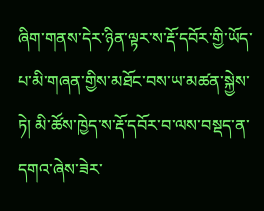ཞིག་གནས་དེར་ཉིན་ལྟར་ས་རྡོ་དབོར་གྱི་ཡོད་པ་མི་གཞན་གྱིས་མཐོང་བས་ཡ་མཚན་སྐྱེས་ཏེ། མི་ཚོས་ཁྱེད་ས་རྡོ་དབོར་བ་ལས་བསྡད་ན་དགའ་ཞེས་ཟེར་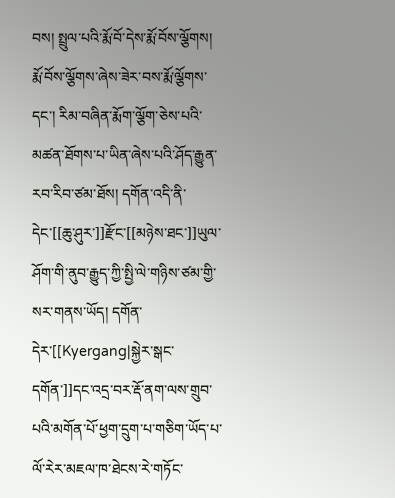བས། སྤྲུལ་པའི་རྨོ་བོ་དེས་རྨོ་བོས་ལྕོགས། རྨོ་བོས་ལྕོགས་ཞེས་ཟེར་བས་རྨོ་ལྕོགས་དང་། རིམ་བཞིན་རྨོག་ལྕོག་ཅེས་པའི་མཚན་ཐོགས་པ་ཡིན་ཞེས་པའི་ཤོད་རྒྱུན་རབ་རིབ་ཙམ་ཐོས། དགོན་འདི་ནི་དེང་[[ཆུ་ཤུར་]]རྫོང་[[མཉེས་ཐང་]]ཡུལ་ཤོག་གི་ནུབ་རྒྱུད་ཀྱི་སྤྱི་ལེ་གཉིས་ཙམ་གྱི་སར་གནས་ཡོད། དགོན་དེར་[[Kyergang|སྐྱེར་སྒང་དགོན་]]དང་འདྲ་བར་རྡོ་ནག་ལས་གྲུབ་པའི་མགོན་པོ་ཕྱག་དྲུག་པ་གཅིག་ཡོད་པ་ལོ་རེར་མཇལ་ཁ་ཐེངས་རེ་གཏོང་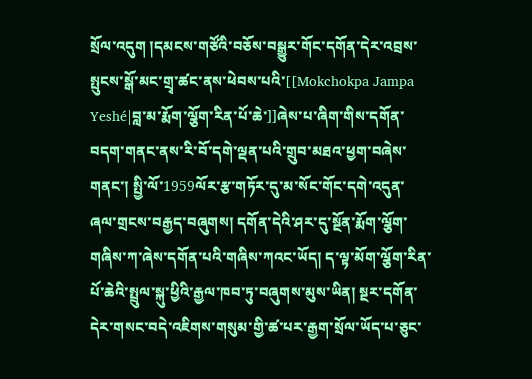སྲོལ་འདུག །དམངས་གཙོའི་བཅོས་བསྒྱུར་གོང་དགོན་དེར་འབྲས་སྤུངས་སྒོ་མང་གྲྭ་ཚང་ནས་ཕེབས་པའི་[[Mokchokpa Jampa Yeshé|བླ་མ་རྨོག་ལྕོག་རིན་པོ་ཆེ་]]ཞེས་པ་ཞིག་གིས་དགོན་བདག་གནང་ནས་རི་བོ་དགེ་ལྡན་པའི་གྲུབ་མཐའ་ཕྱག་བཞེས་གནང་། སྤྱི་ལོ་1959ལོར་རྩ་གཏོར་དུ་མ་སོང་གོང་དགེ་འདུན་ཞལ་གྲངས་བརྒྱད་བཞུགས། དགོན་དེའི་ཤར་དུ་སྔོན་རྨོག་ལྕོག་གཞིས་ཀ་ཞེས་དགོན་པའི་གཞིས་ཀའང་ཡོད། ད་ལྟ་མོག་ལྕོག་རིན་པོ་ཆེའི་སྤྲུལ་སྐུ་ཕྱིའི་རྒྱལ་ཁབ་ཏུ་བཞུགས་མུས་ཡིན། སྔར་དགོན་དེར་གསང་བདེ་འཇིགས་གསུམ་གྱི་ཚ་པར་རྒྱག་སྲོལ་ཡོད་པ་ཅུང་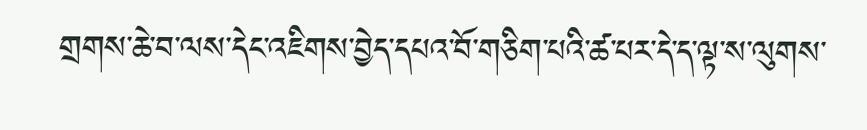གྲགས་ཆེ་བ་ལས་དེང་འཇིགས་བྱེད་དཔའ་བོ་གཅིག་པའི་ཚ་པར་དེ་ད་ལྟ་ས་ལུགས་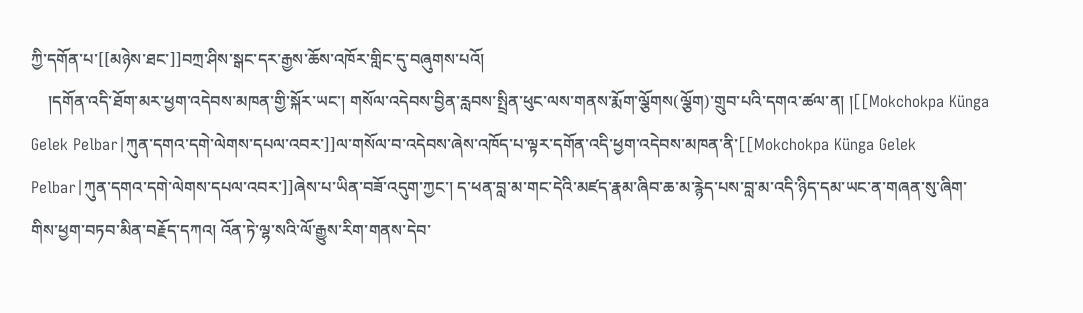ཀྱི་དགོན་པ་[[མཉེས་ཐང་]]བཀྲ་ཤིས་སྒང་དར་རྒྱས་ཆོས་འཁོར་གླིང་དུ་བཞུགས་པའོ།
    །དགོན་འདི་ཐོག་མར་ཕྱག་འདེབས་མཁན་གྱི་སྐོར་ཡང་། གསོལ་འདེབས་བྱིན་རླབས་སྤྲིན་ཕུང་ལས་གནས་རྨོག་ལྕོགས(ལྕོག)་གྲུབ་པའི་དགའ་ཚལ་ན། །[[Mokchokpa Künga Gelek Pelbar|ཀུན་དགའ་དགེ་ལེགས་དཔལ་འབར་]]ལ་གསོལ་བ་འདེབས་ཞེས་འཁོད་པ་ལྟར་དགོན་འདི་ཕྱག་འདེབས་མཁན་ནི་[[Mokchokpa Künga Gelek Pelbar|ཀུན་དགའ་དགེ་ལེགས་དཔལ་འབར་]]ཞེས་པ་ཡིན་བཟོ་འདུག་ཀྱང་། ད་ཕན་བླ་མ་གང་དེའི་མཛད་རྣམ་ཞིབ་ཆ་མ་རྙེད་པས་བླ་མ་འདི་ཉིད་དམ་ཡང་ན་གཞན་སུ་ཞིག་གིས་ཕྱག་བཏབ་མིན་བརྗོད་དཀའ། འོན་ཏེ་ལྷ་སའི་ལོ་རྒྱུས་རིག་གནས་དེབ་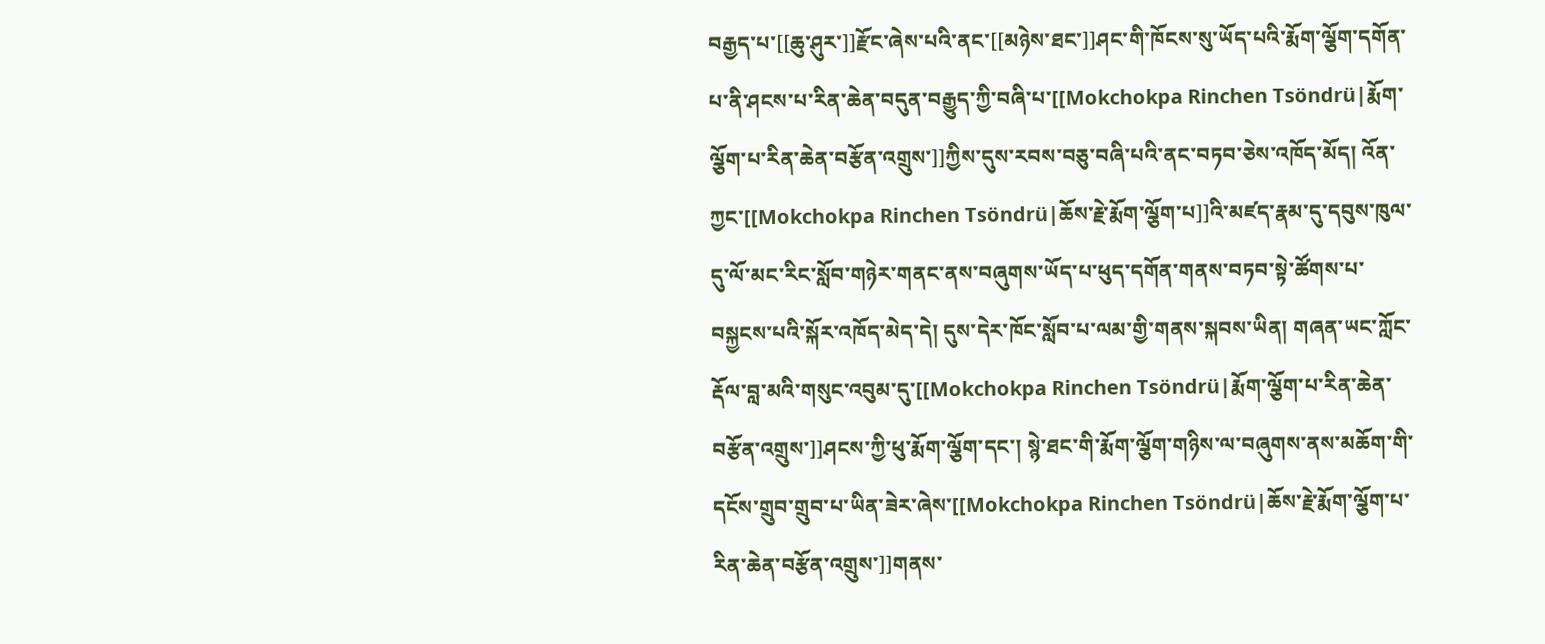བརྒྱད་པ་[[ཆུ་ཤུར་]]རྫོང་ཞེས་པའི་ནང་[[མཉེས་ཐང་]]ཤང་གི་ཁོངས་སུ་ཡོད་པའི་རྨོག་ལྕོག་དགོན་པ་ནི་ཤངས་པ་རིན་ཆེན་བདུན་བརྒྱུད་ཀྱི་བཞི་པ་[[Mokchokpa Rinchen Tsöndrü|རྨོག་ལྕོག་པ་རིན་ཆེན་བརྩོན་འགྲུས་]]ཀྱིས་དུས་རབས་བཅུ་བཞི་པའི་ནང་བཏབ་ཅེས་འཁོད་མོད། འོན་ཀྱང་[[Mokchokpa Rinchen Tsöndrü|ཆོས་རྗེ་རྨོག་ལྕོག་པ]]འི་མཛད་རྣམ་དུ་དབུས་ཁུལ་དུ་ལོ་མང་རིང་སློབ་གཉེར་གནང་ནས་བཞུགས་ཡོད་པ་ཕུད་དགོན་གནས་བཏབ་སྟེ་ཚོགས་པ་བསྐྱངས་པའི་སྐོར་འཁོད་མེད་དེ། དུས་དེར་ཁོང་སློབ་པ་ལམ་གྱི་གནས་སྐབས་ཡིན། གཞན་ཡང་ཀློང་རྡོལ་བླ་མའི་གསུང་འབུམ་དུ་[[Mokchokpa Rinchen Tsöndrü|རྨོག་ལྕོག་པ་རིན་ཆེན་བརྩོན་འགྲུས་]]ཤངས་ཀྱི་ཕུ་རྨོག་ལྕོག་དང་། སྙེ་ཐང་གི་རྨོག་ལྕོག་གཉིས་ལ་བཞུགས་ནས་མཆོག་གི་དངོས་གྲུབ་གྲུབ་པ་ཡིན་ཟེར་ཞེས་[[Mokchokpa Rinchen Tsöndrü|ཆོས་རྗེ་རྨོག་ལྕོག་པ་རིན་ཆེན་བརྩོན་འགྲུས་]]གནས་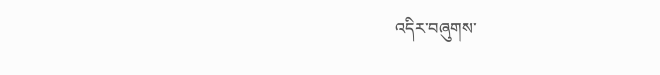འདིར་བཞུགས་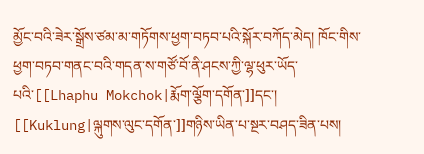མྱོང་བའི་ཟེར་སྒྲོས་ཙམ་མ་གཏོགས་ཕྱག་བཏབ་པའི་སྐོར་བཀོད་མེད། ཁོང་གིས་ཕྱག་བཏབ་གནང་བའི་གདན་ས་གཙོ་བོ་ནི་ཤངས་ཀྱི་ལྷ་ཕུར་ཡོད་པའི་[[Lhaphu Mokchok|རྨོག་ལྕོག་དགོན་]]དང་། [[Kuklung|ལྐུགས་ལུང་དགོན་]]གཉིས་ཡིན་པ་སྔར་བཤད་ཟིན་པས།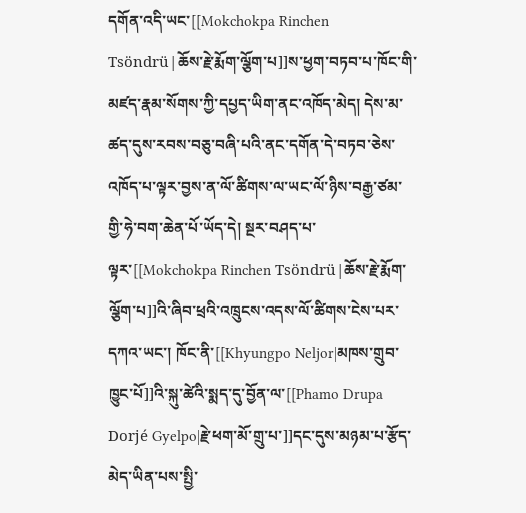དགོན་འདི་ཡང་[[Mokchokpa Rinchen Tsöndrü|ཆོས་རྗེ་རྨོག་ལྕོག་པ]]ས་ཕྱག་བཏབ་པ་ཁོང་གི་མཛད་རྣམ་སོགས་ཀྱི་དཔྱད་ཡིག་ནང་འཁོད་མེད། དེས་མ་ཚད་དུས་རབས་བཅུ་བཞི་པའི་ནང་དགོན་དེ་བཏབ་ཅེས་འཁོད་པ་ལྟར་བྱས་ན་ལོ་ཚིགས་ལ་ཡང་ལོ་ཉིས་བརྒྱ་ཙམ་གྱི་ཧེ་བག་ཆེན་པོ་ཡོད་དེ། སྔར་བཤད་པ་ལྟར་[[Mokchokpa Rinchen Tsöndrü|ཆོས་རྗེ་རྨོག་ལྕོག་པ]]འི་ཞིབ་ཕྲའི་འཁྲུངས་འདས་ལོ་ཚིགས་ངེས་པར་དཀའ་ཡང་། ཁོང་ནི་[[Khyungpo Neljor|མཁས་གྲུབ་ཁྱུང་པོ]]འི་སྐུ་ཚེའི་སྨད་དུ་བྱོན་ལ་[[Phamo Drupa Dorjé Gyelpo|རྗེ་ཕག་མོ་གྲུ་པ་]]དང་དུས་མཉམ་པ་རྩོད་མེད་ཡིན་པས་སྤྱི་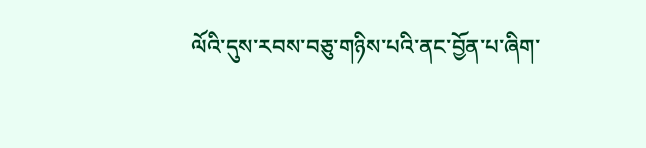ལོའི་དུས་རབས་བཅུ་གཉིས་པའི་ནང་བྱོན་པ་ཞིག་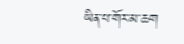ཡིན་པ་གོར་མ་ཆག